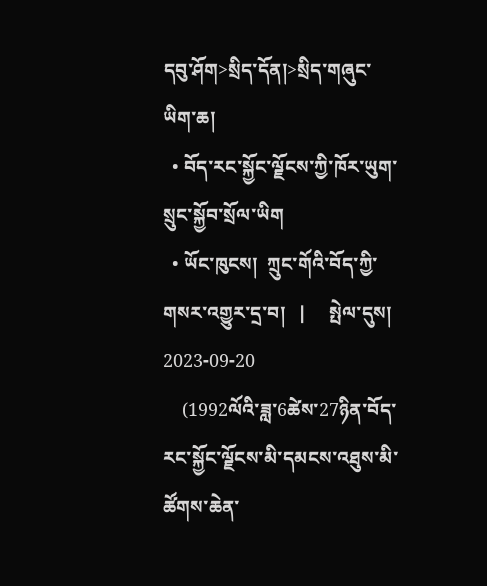དབུ་ཤོག>སྲིད་དོན།>སྲིད་གཞུང་ཡིག་ཆ།
  • བོད་རང་སྐྱོང་ལྗོངས་ཀྱི་ཁོར་ཡུག་སྲུང་སྐྱོབ་སྲོལ་ཡིག
  • ཡོང་ཁུངས།  ཀྲུང་གོའི་བོད་ཀྱི་གསར་འགྱུར་དྲ་བ།   |     སྤེལ་དུས།  2023-09-20
    (1992ལོའི་ཟླ་6ཚེས་27ཉིན་བོད་རང་སྐྱོང་ལྗོངས་མི་དམངས་འཐུས་མི་ཚོགས་ཆེན་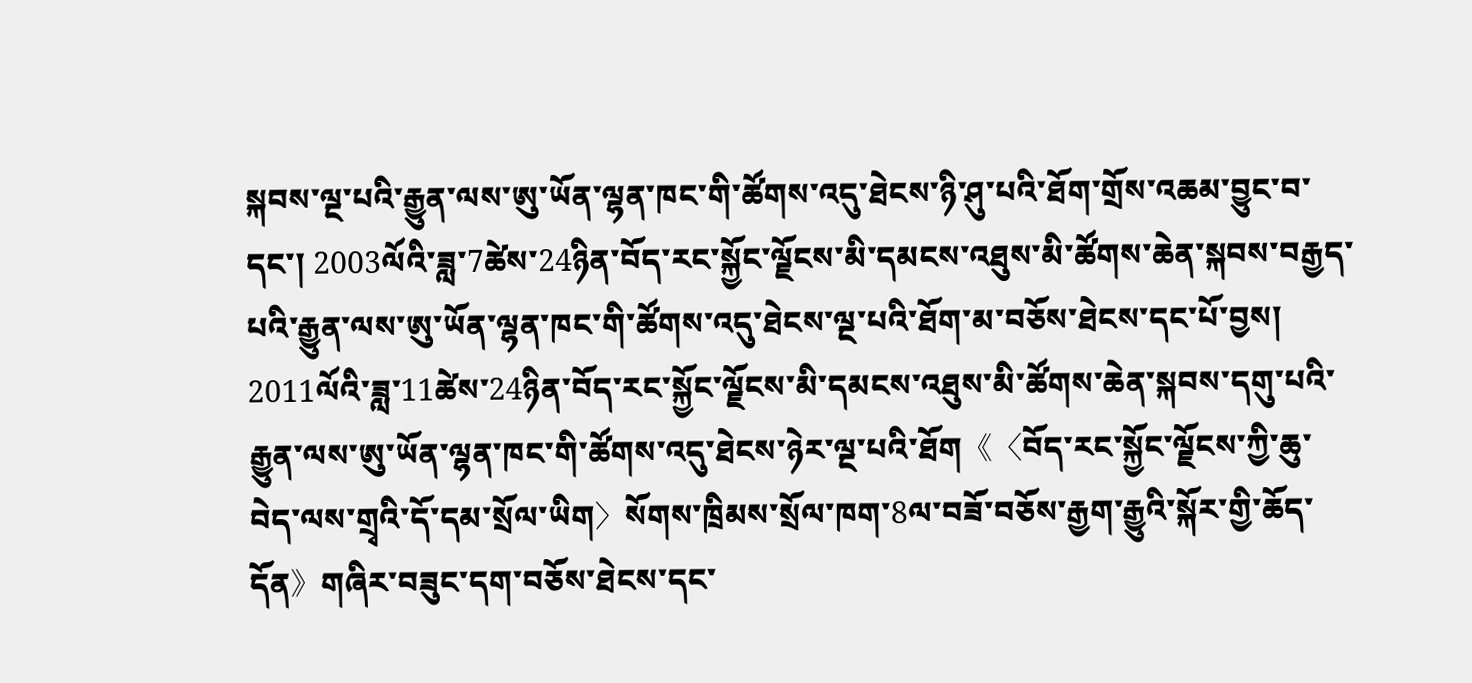སྐབས་ལྔ་པའི་རྒྱུན་ལས་ཨུ་ཡོན་ལྷན་ཁང་གི་ཚོགས་འདུ་ཐེངས་ཉི་ཤུ་པའི་ཐོག་གྲོས་འཆམ་བྱུང་བ་དང་། 2003ལོའི་ཟླ་7ཚེས་24ཉིན་བོད་རང་སྐྱོང་ལྗོངས་མི་དམངས་འཐུས་མི་ཚོགས་ཆེན་སྐབས་བརྒྱད་པའི་རྒྱུན་ལས་ཨུ་ཡོན་ལྷན་ཁང་གི་ཚོགས་འདུ་ཐེངས་ལྔ་པའི་ཐོག་མ་བཅོས་ཐེངས་དང་པོ་བྱས། 2011ལོའི་ཟླ་11ཚེས་24ཉིན་བོད་རང་སྐྱོང་ལྗོངས་མི་དམངས་འཐུས་མི་ཚོགས་ཆེན་སྐབས་དགུ་པའི་རྒྱུན་ལས་ཨུ་ཡོན་ལྷན་ཁང་གི་ཚོགས་འདུ་ཐེངས་ཉེར་ལྔ་པའི་ཐོག《〈བོད་རང་སྐྱོང་ལྗོངས་ཀྱི་ཆུ་བེད་ལས་གྲྭའི་དོ་དམ་སྲོལ་ཡིག〉སོགས་ཁྲིམས་སྲོལ་ཁག་8ལ་བཟོ་བཅོས་རྒྱག་རྒྱུའི་སྐོར་གྱི་ཆོད་དོན》གཞིར་བཟུང་དག་བཅོས་ཐེངས་དང་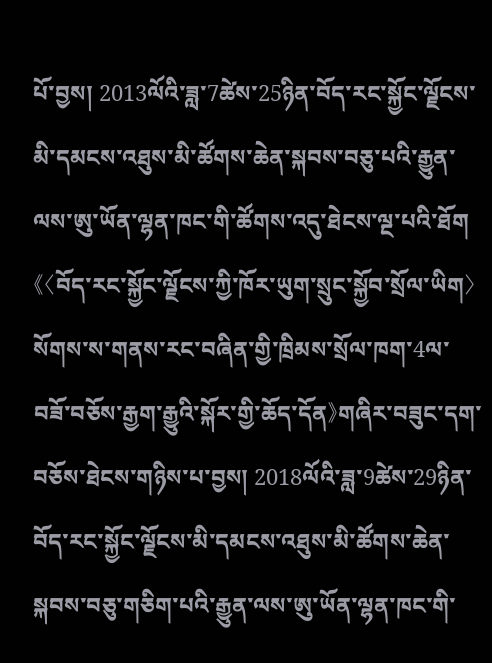པོ་བྱས། 2013ལོའི་ཟླ་7ཚེས་25ཉིན་བོད་རང་སྐྱོང་ལྗོངས་མི་དམངས་འཐུས་མི་ཚོགས་ཆེན་སྐབས་བཅུ་པའི་རྒྱུན་ལས་ཨུ་ཡོན་ལྷན་ཁང་གི་ཚོགས་འདུ་ཐེངས་ལྔ་པའི་ཐོག《〈བོད་རང་སྐྱོང་ལྗོངས་ཀྱི་ཁོར་ཡུག་སྲུང་སྐྱོབ་སྲོལ་ཡིག〉སོགས་ས་གནས་རང་བཞིན་གྱི་ཁྲིམས་སྲོལ་ཁག་4ལ་བཟོ་བཅོས་རྒྱག་རྒྱུའི་སྐོར་གྱི་ཆོད་དོན》གཞིར་བཟུང་དག་བཅོས་ཐེངས་གཉིས་པ་བྱས། 2018ལོའི་ཟླ་9ཚེས་29ཉིན་བོད་རང་སྐྱོང་ལྗོངས་མི་དམངས་འཐུས་མི་ཚོགས་ཆེན་སྐབས་བཅུ་གཅིག་པའི་རྒྱུན་ལས་ཨུ་ཡོན་ལྷན་ཁང་གི་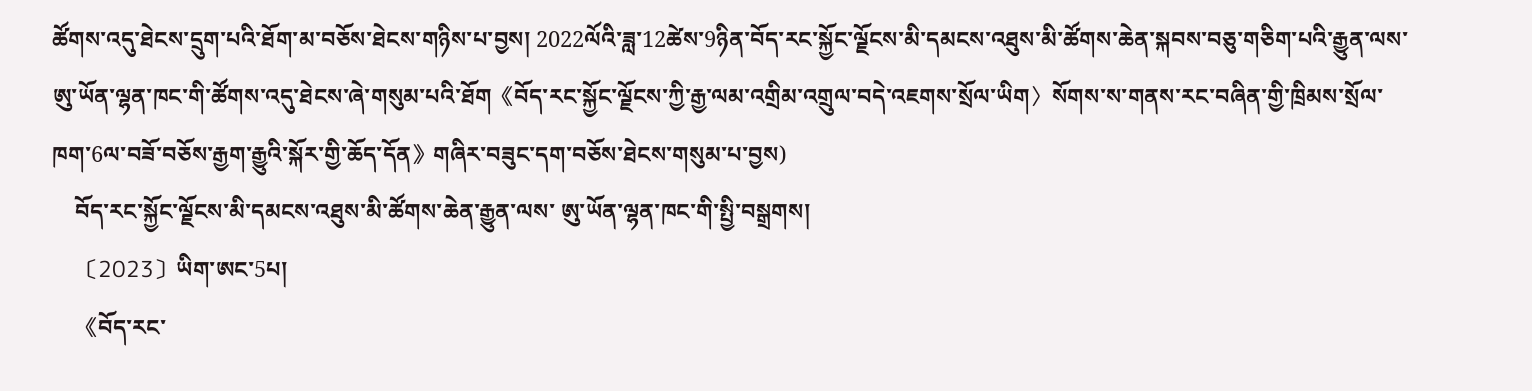ཚོགས་འདུ་ཐེངས་དྲུག་པའི་ཐོག་མ་བཅོས་ཐེངས་གཉིས་པ་བྱས། 2022ལོའི་ཟླ་12ཚེས་9ཉིན་བོད་རང་སྐྱོང་ལྗོངས་མི་དམངས་འཐུས་མི་ཚོགས་ཆེན་སྐབས་བཅུ་གཅིག་པའི་རྒྱུན་ལས་ཨུ་ཡོན་ལྷན་ཁང་གི་ཚོགས་འདུ་ཐེངས་ཞེ་གསུམ་པའི་ཐོག《བོད་རང་སྐྱོང་ལྗོངས་ཀྱི་རྒྱ་ལམ་འགྲིམ་འགྲུལ་བདེ་འཇགས་སྲོལ་ཡིག〉སོགས་ས་གནས་རང་བཞིན་གྱི་ཁྲིམས་སྲོལ་ཁག་6ལ་བཟོ་བཅོས་རྒྱག་རྒྱུའི་སྐོར་གྱི་ཆོད་དོན》གཞིར་བཟུང་དག་བཅོས་ཐེངས་གསུམ་པ་བྱས)
    བོད་རང་སྐྱོང་ལྗོངས་མི་དམངས་འཐུས་མི་ཚོགས་ཆེན་རྒྱུན་ལས་ ཨུ་ཡོན་ལྷན་ཁང་གི་སྤྱི་བསྒྲགས།
    〔2023〕ཡིག་ཨང་5པ།
    《བོད་རང་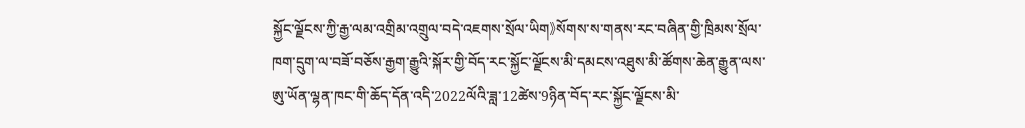སྐྱོང་ལྗོངས་ཀྱི་རྒྱ་ལམ་འགྲིམ་འགྲུལ་བདེ་འཇགས་སྲོལ་ཡིག》སོགས་ས་གནས་རང་བཞིན་གྱི་ཁྲིམས་སྲོལ་ཁག་དྲུག་ལ་བཟོ་བཅོས་རྒྱག་རྒྱུའི་སྐོར་གྱི་བོད་རང་སྐྱོང་ལྗོངས་མི་དམངས་འཐུས་མི་ཚོགས་ཆེན་རྒྱུན་ལས་ཨུ་ཡོན་ལྷན་ཁང་གི་ཆོད་དོན་འདི་2022ལོའི་ཟླ་12ཚེས་9ཉིན་བོད་རང་སྐྱོང་ལྗོངས་མི་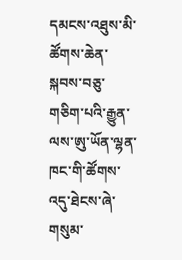དམངས་འཐུས་མི་ཚོགས་ཆེན་སྐབས་བཅུ་གཅིག་པའི་རྒྱུན་ལས་ཨུ་ཡོན་ལྷན་ཁང་གི་ཚོགས་འདུ་ཐེངས་ཞེ་གསུམ་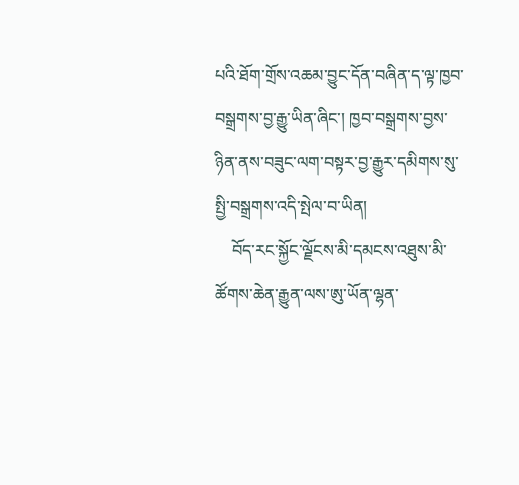པའི་ཐོག་གྲོས་འཆམ་བྱུང་དོན་བཞིན་ད་ལྟ་ཁྱབ་བསྒྲགས་བྱ་རྒྱུ་ཡིན་ཞིང་། ཁྱབ་བསྒྲགས་བྱས་ཉིན་ནས་བཟུང་ལག་བསྟར་བྱ་རྒྱུར་དམིགས་སུ་སྤྱི་བསྒྲགས་འདི་སྤེལ་བ་ཡིན།
    བོད་རང་སྐྱོང་ལྗོངས་མི་དམངས་འཐུས་མི་ཚོགས་ཆེན་རྒྱུན་ལས་ཨུ་ཡོན་ལྷན་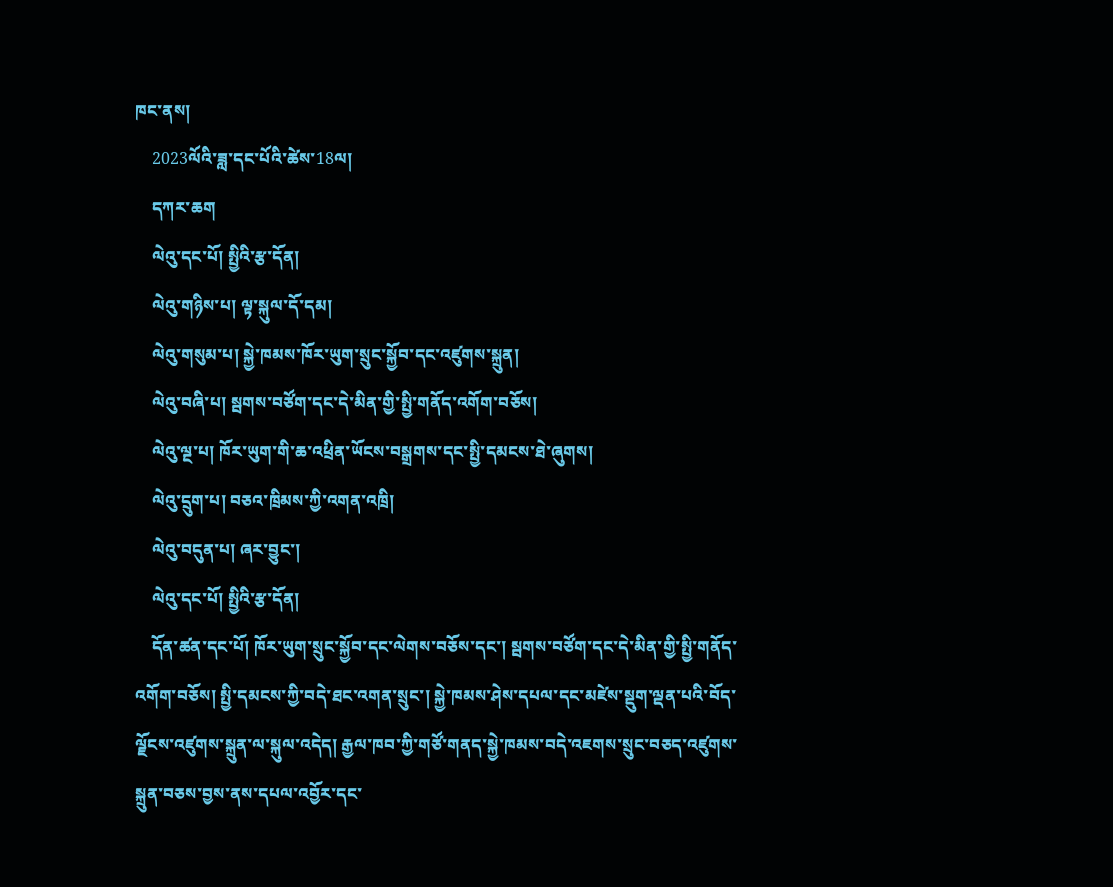ཁང་ནས།
    2023ལོའི་ཟླ་དང་པོའི་ཚེས་18ལ།
    དཀར་ཆག
    ལེའུ་དང་པོ། སྤྱིའི་རྩ་དོན།
    ལེའུ་གཉིས་པ། ལྟ་སྐུལ་དོ་དམ།
    ལེའུ་གསུམ་པ། སྐྱེ་ཁམས་ཁོར་ཡུག་སྲུང་སྐྱོབ་དང་འཛུགས་སྐྲུན།
    ལེའུ་བཞི་པ། སྦགས་བཙོག་དང་དེ་མིན་གྱི་སྤྱི་གནོད་འགོག་བཅོས།
    ལེའུ་ལྔ་པ། ཁོར་ཡུག་གི་ཆ་འཕྲིན་ཡོངས་བསྒྲགས་དང་སྤྱི་དམངས་ཐེ་ཞུགས།
    ལེའུ་དྲུག་པ། བཅའ་ཁྲིམས་ཀྱི་འགན་འཁྲི།
    ལེའུ་བདུན་པ། ཞར་བྱུང་།
    ལེའུ་དང་པོ། སྤྱིའི་རྩ་དོན།
    དོན་ཚན་དང་པོ། ཁོར་ཡུག་སྲུང་སྐྱོབ་དང་ལེགས་བཅོས་དང་། སྦགས་བཙོག་དང་དེ་མིན་གྱི་སྤྱི་གནོད་འགོག་བཅོས། སྤྱི་དམངས་ཀྱི་བདེ་ཐང་འགན་སྲུང་། སྐྱེ་ཁམས་ཤེས་དཔལ་དང་མཛེས་སྡུག་ལྡན་པའི་བོད་ལྗོངས་འཛུགས་སྐྲུན་ལ་སྐུལ་འདེད། རྒྱལ་ཁབ་ཀྱི་གཙོ་གནད་སྐྱེ་ཁམས་བདེ་འཇགས་སྲུང་བཅད་འཛུགས་སྐྲུན་བཅས་བྱས་ནས་དཔལ་འབྱོར་དང་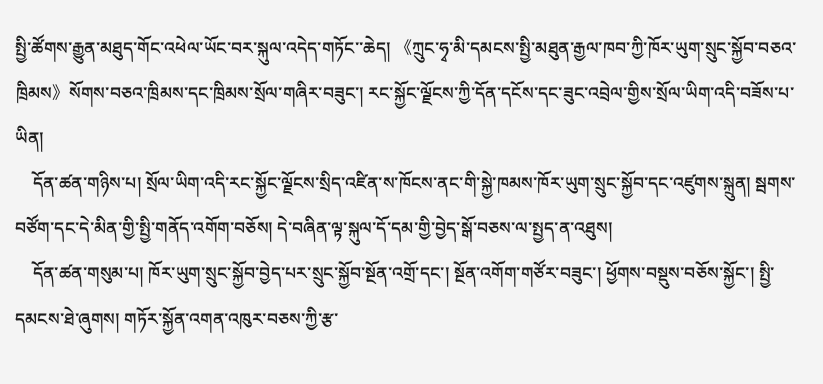སྤྱི་ཚོགས་རྒྱུན་མཐུད་གོང་འཕེལ་ཡོང་བར་སྐུལ་འདེད་གཏོང་་ཆེད། 《ཀྲུང་ཧྭ་མི་དམངས་སྤྱི་མཐུན་རྒྱལ་ཁབ་ཀྱི་ཁོར་ཡུག་སྲུང་སྐྱོབ་བཅའ་ཁྲིམས》སོགས་བཅའ་ཁྲིམས་དང་ཁྲིམས་སྲོལ་གཞིར་བཟུང་། རང་སྐྱོང་ལྗོངས་ཀྱི་དོན་དངོས་དང་ཟུང་འབྲེལ་གྱིས་སྲོལ་ཡིག་འདི་བཟོས་པ་ཡིན།
    དོན་ཚན་གཉིས་པ། སྲོལ་ཡིག་འདི་རང་སྐྱོང་ལྗོངས་སྲིད་འཛིན་ས་ཁོངས་ནང་གི་སྐྱེ་ཁམས་ཁོར་ཡུག་སྲུང་སྐྱོབ་དང་འཛུགས་སྐྲུན། སྦགས་བཙོག་དང་དེ་མིན་གྱི་སྤྱི་གནོད་འགོག་བཅོས། དེ་བཞིན་ལྟ་སྐུལ་དོ་དམ་གྱི་བྱེད་སྒོ་བཅས་ལ་སྤྱད་ན་འཐུས།
    དོན་ཚན་གསུམ་པ། ཁོར་ཡུག་སྲུང་སྐྱོབ་བྱེད་པར་སྲུང་སྐྱོབ་སྔོན་འགྲོ་དང་། སྔོན་འགོག་གཙོར་བཟུང་། ཕྱོགས་བསྡུས་བཅོས་སྐྱོང་། སྤྱི་དམངས་ཐེ་ཞུགས། གཏོར་སྐྱོན་འགན་འཁུར་བཅས་ཀྱི་རྩ་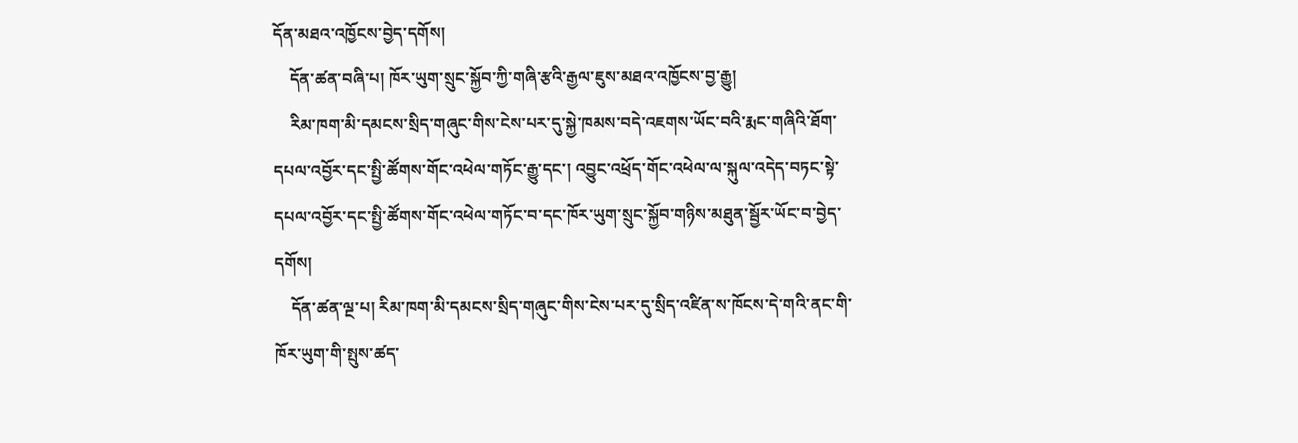དོན་མཐའ་འཁྱོངས་བྱེད་དགོས།
    དོན་ཚན་བཞི་པ། ཁོར་ཡུག་སྲུང་སྐྱོབ་ཀྱི་གཞི་རྩའི་རྒྱལ་ཇུས་མཐའ་འཁྱོངས་བྱ་རྒྱུ།
    རིམ་ཁག་མི་དམངས་སྲིད་གཞུང་གིས་ངེས་པར་དུ་སྐྱེ་ཁམས་བདེ་འཇགས་ཡོང་བའི་རྨང་གཞིའི་ཐོག་དཔལ་འབྱོར་དང་སྤྱི་ཚོགས་གོང་འཕེལ་གཏོང་རྒྱུ་དང་། འབྱུང་འཕྲོད་གོང་འཕེལ་ལ་སྐུལ་འདེད་བཏང་སྟེ་དཔལ་འབྱོར་དང་སྤྱི་ཚོགས་གོང་འཕེལ་གཏོང་བ་དང་ཁོར་ཡུག་སྲུང་སྐྱོབ་གཉིས་མཐུན་སྦྱོར་ཡོང་བ་བྱེད་དགོས།
    དོན་ཚན་ལྔ་པ། རིམ་ཁག་མི་དམངས་སྲིད་གཞུང་གིས་ངེས་པར་དུ་སྲིད་འཛིན་ས་ཁོངས་དེ་གའི་ནང་གི་ཁོར་ཡུག་གི་སྤུས་ཚད་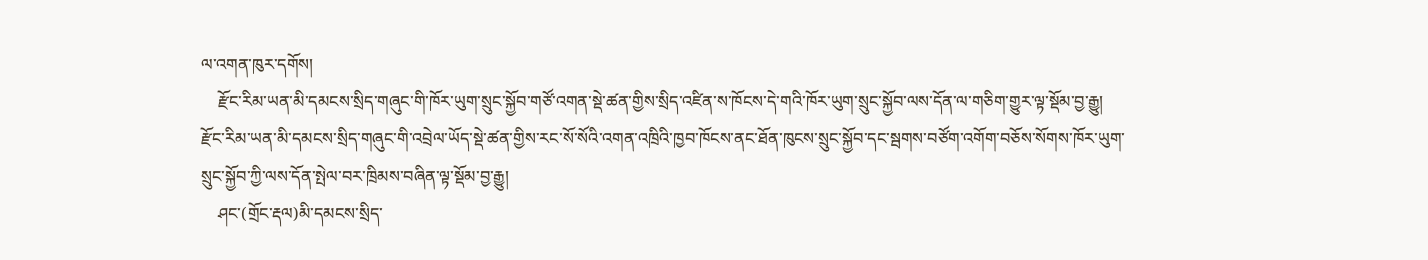ལ་འགན་ཁུར་དགོས།
    རྫོང་རིམ་ཡན་མི་དམངས་སྲིད་གཞུང་གི་ཁོར་ཡུག་སྲུང་སྐྱོབ་གཙོ་འགན་སྡེ་ཚན་གྱིས་སྲིད་འཛིན་ས་ཁོངས་དེ་གའི་ཁོར་ཡུག་སྲུང་སྐྱོབ་ལས་དོན་ལ་གཅིག་གྱུར་ལྟ་སྡོམ་བྱ་རྒྱུ། རྫོང་རིམ་ཡན་མི་དམངས་སྲིད་གཞུང་གི་འབྲེལ་ཡོད་སྡེ་ཚན་གྱིས་རང་སོ་སོའི་འགན་འཁྲིའི་ཁྱབ་ཁོངས་ནང་ཐོན་ཁུངས་སྲུང་སྐྱོབ་དང་སྦགས་བཙོག་འགོག་བཅོས་སོགས་ཁོར་ཡུག་སྲུང་སྐྱོབ་ཀྱི་ལས་དོན་སྤེལ་བར་ཁྲིམས་བཞིན་ལྟ་སྡོམ་བྱ་རྒྱུ།
    ཤང་(གྲོང་རྡལ)མི་དམངས་སྲིད་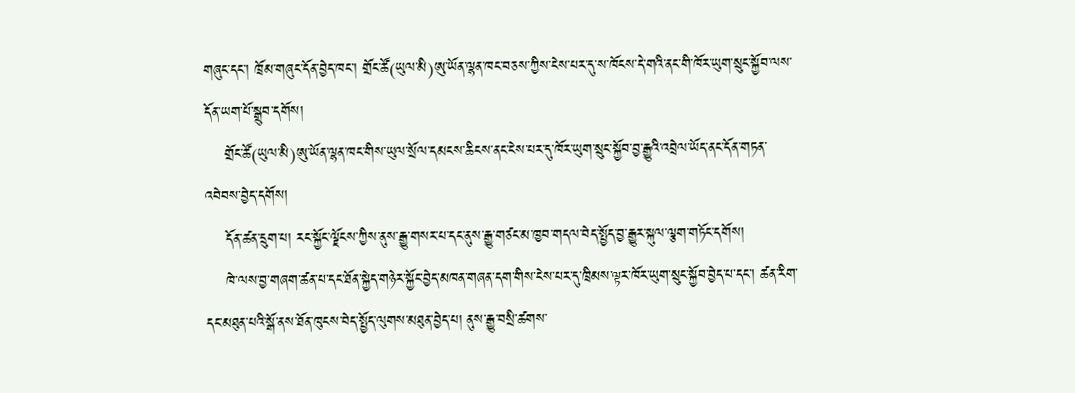གཞུང་དང་། ཁྲོམ་གཞུང་དོན་བྱེད་ཁང་། གྲོང་ཚོ(ཡུལ་མི)ཨུ་ཡོན་ལྷན་ཁང་བཅས་ཀྱིས་ངེས་པར་དུ་ས་ཁོངས་དེ་གའི་ནང་གི་ཁོར་ཡུག་སྲུང་སྐྱོབ་ལས་དོན་ཡག་པོ་སྒྲུབ་དགོས།
    གྲོང་ཚོ(ཡུལ་མི)ཨུ་ཡོན་ལྷན་ཁང་གིས་ཡུལ་སྲོལ་དམངས་ཆིངས་ནང་ངེས་པར་དུ་ཁོར་ཡུག་སྲུང་སྐྱོབ་བྱ་རྒྱུའི་འབྲེལ་ཡོད་ནང་དོན་གཏན་འབེབས་བྱེད་དགོས།
    དོན་ཚན་དྲུག་པ། རང་སྐྱོང་ལྗོངས་ཀྱིས་ནུས་རྒྱུ་གསར་པ་དང་ནུས་རྒྱུ་གཙང་མ་ཁྱབ་གདལ་བེད་སྤྱོད་བྱ་རྒྱུར་སྐུལ་ལྕག་གཏོང་དགོས།
    ཁེ་ལས་བྱ་གཞག་ཚན་པ་དང་ཐོན་སྐྱེད་གཉེར་སྐྱོང་བྱེད་མཁན་གཞན་དག་གིས་ངེས་པར་དུ་ཁྲིམས་ལྟར་ཁོར་ཡུག་སྲུང་སྐྱོབ་བྱེད་པ་དང་། ཚན་རིག་དང་མཐུན་པའི་སྒོ་ནས་ཐོན་ཁུངས་བེད་སྤྱོད་ལུགས་མཐུན་བྱེད་པ། ནུས་རྒྱུ་བསྲི་ཚགས་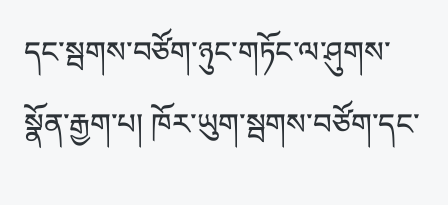དང་སྦགས་བཙོག་ཉུང་གཏོང་ལ་ཤུགས་སྣོན་རྒྱག་པ། ཁོར་ཡུག་སྦགས་བཙོག་དང་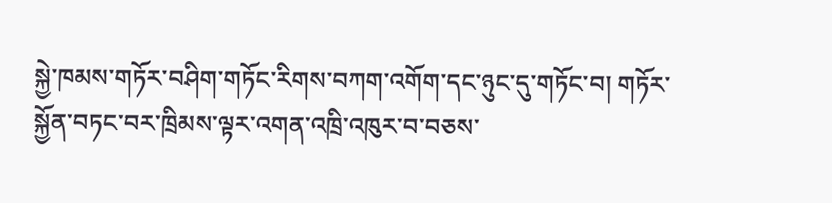སྐྱེ་ཁམས་གཏོར་བཤིག་གཏོང་རིགས་བཀག་འགོག་དང་ཉུང་དུ་གཏོང་བ། གཏོར་སྐྱོན་བཏང་བར་ཁྲིམས་ལྟར་འགན་འཁྲི་འཁུར་བ་བཅས་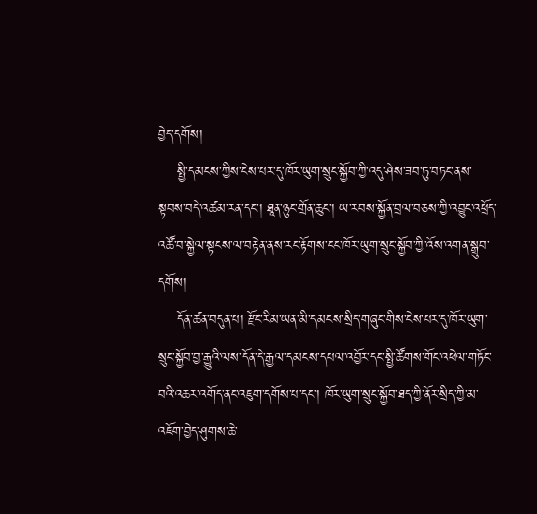བྱེད་དགོས།
    སྤྱི་དམངས་ཀྱིས་ངེས་པར་དུ་ཁོར་ཡུག་སྲུང་སྐྱོབ་ཀྱི་འདུ་ཤེས་ཟབ་ཏུ་བཏང་ནས་སྟབས་བདེ་འཚམ་རན་དང་། ཐཱན་ཉུང་གྲོན་ཆུང་། ཡ་རབས་སྐྱོན་བྲལ་བཅས་ཀྱི་འབྱུང་འཕྲོད་འཚོ་བ་སྐྱེལ་སྟངས་ལ་བརྟེན་ནས་རང་རྟོགས་ངང་ཁོར་ཡུག་སྲུང་སྐྱོབ་ཀྱི་འོས་འགན་སྒྲུབ་དགོས།
    དོན་ཚན་བདུན་པ། རྫོང་རིམ་ཡན་མི་དམངས་སྲིད་གཞུང་གིས་ངེས་པར་དུ་ཁོར་ཡུག་སྲུང་སྐྱོབ་བྱ་རྒྱུའི་ལས་དོན་དེ་རྒྱལ་དམངས་དཔལ་འབྱོར་དང་སྤྱི་ཚོགས་གོང་འཕེལ་གཏོང་བའི་འཆར་འགོད་ནང་འཇུག་དགོས་པ་དང་། ཁོར་ཡུག་སྲུང་སྐྱོབ་ཐད་ཀྱི་ནོར་སྲིད་ཀྱི་མ་འཇོག་བྱེད་ཤུགས་ཆེ་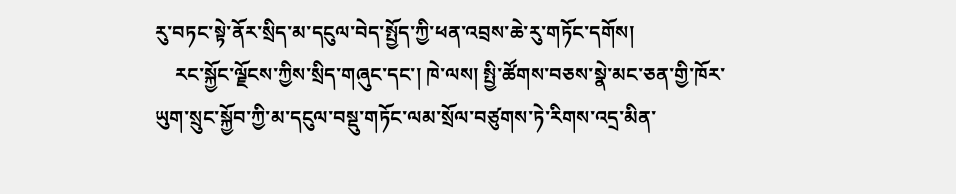རུ་བཏང་སྟེ་ནོར་སྲིད་མ་དངུལ་བེད་སྤྱོད་ཀྱི་ཕན་འབྲས་ཆེ་རུ་གཏོང་དགོས།
    རང་སྐྱོང་ལྗོངས་ཀྱིས་སྲིད་གཞུང་དང་། ཁེ་ལས། སྤྱི་ཚོགས་བཅས་སྣེ་མང་ཅན་གྱི་ཁོར་ཡུག་སྲུང་སྐྱོབ་ཀྱི་མ་དངུལ་བསྡུ་གཏོང་ལམ་སྲོལ་བཙུགས་ཏེ་རིགས་འདྲ་མིན་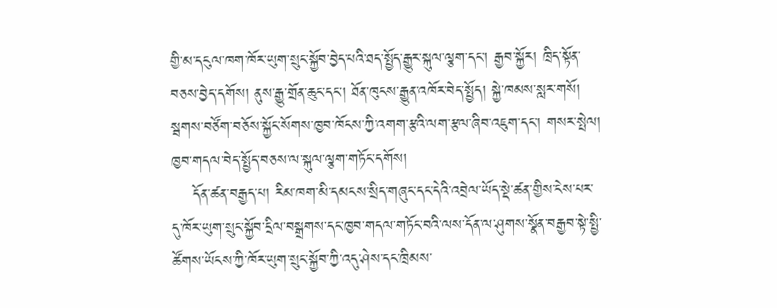གྱི་མ་དངུལ་ཁག་ཁོར་ཡུག་སྲུང་སྐྱོབ་བྱེད་པའི་ཐད་སྤྱོད་རྒྱུར་སྐུལ་ལྕག་དང་། རྒྱབ་སྐྱོར། ཁྲིད་སྟོན་བཅས་བྱེད་དགོས། ནུས་རྒྱུ་གྲོན་ཆུང་དང་། ཐོན་ཁུངས་རྒྱུན་འཁོར་བེད་སྤྱོད། སྐྱེ་ཁམས་སླར་གསོ། སྦགས་བཙོག་བཅོས་སྐྱོང་སོགས་ཁྱབ་ཁོངས་ཀྱི་འགག་རྩའི་ལག་རྩལ་ཞིབ་འཇུག་དང་། གསར་སྤེལ། ཁྱབ་གདལ་བེད་སྤྱོད་བཅས་ལ་སྐུལ་ལྕག་གཏོང་དགོས།
    དོན་ཚན་བརྒྱད་པ། རིམ་ཁག་མི་དམངས་སྲིད་གཞུང་དང་དེའི་འབྲེལ་ཡོད་སྡེ་ཚན་གྱིས་ངེས་པར་དུ་ཁོར་ཡུག་སྲུང་སྐྱོབ་དྲིལ་བསྒྲགས་དང་ཁྱབ་གདལ་གཏོང་བའི་ལས་དོན་ལ་ཤུགས་སྣོན་བརྒྱབ་སྟེ་སྤྱི་ཚོགས་ཡོངས་ཀྱི་ཁོར་ཡུག་སྲུང་སྐྱོབ་ཀྱི་འདུ་ཤེས་དང་ཁྲིམས་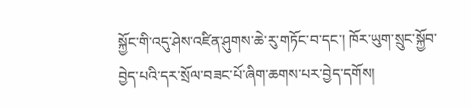སྐྱོང་གི་འདུ་ཤེས་འཛིན་ཤུགས་ཆེ་རུ་གཏོང་བ་དང་། ཁོར་ཡུག་སྲུང་སྐྱོབ་བྱེད་པའི་དར་སྲོལ་བཟང་པོ་ཞིག་ཆགས་པར་བྱེད་དགོས།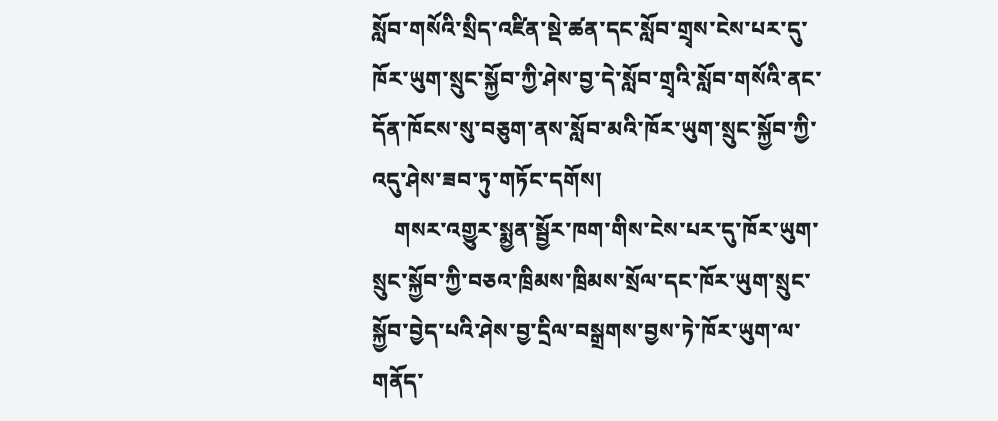སློབ་གསོའི་སྲིད་འཛིན་སྡེ་ཚན་དང་སློབ་གྲྭས་ངེས་པར་དུ་ཁོར་ཡུག་སྲུང་སྐྱོབ་ཀྱི་ཤེས་བྱ་དེ་སློབ་གྲྭའི་སློབ་གསོའི་ནང་དོན་ཁོངས་སུ་བཅུག་ནས་སློབ་མའི་ཁོར་ཡུག་སྲུང་སྐྱོབ་ཀྱི་འདུ་ཤེས་ཟབ་ཏུ་གཏོང་དགོས།
    གསར་འགྱུར་སྨྱན་སྦྱོར་ཁག་གིས་ངེས་པར་དུ་ཁོར་ཡུག་སྲུང་སྐྱོབ་ཀྱི་བཅའ་ཁྲིམས་ཁྲིམས་སྲོལ་དང་ཁོར་ཡུག་སྲུང་སྐྱོབ་བྱེད་པའི་ཤེས་བྱ་དྲིལ་བསྒྲགས་བྱས་ཏེ་ཁོར་ཡུག་ལ་གནོད་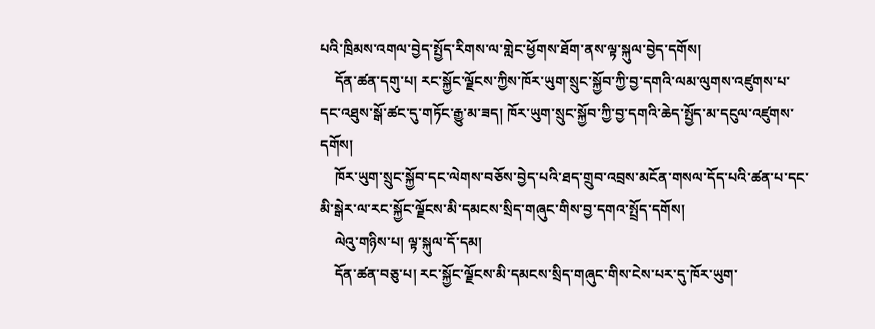པའི་ཁྲིམས་འགལ་བྱེད་སྤྱོད་རིགས་ལ་གླེང་ཕྱོགས་ཐོག་ནས་ལྟ་སྐུལ་བྱེད་དགོས།
    དོན་ཚན་དགུ་པ། རང་སྐྱོང་ལྗོངས་ཀྱིས་ཁོར་ཡུག་སྲུང་སྐྱོབ་ཀྱི་བྱ་དགའི་ལམ་ལུགས་འཛུགས་པ་དང་འཐུས་སྒོ་ཚང་དུ་གཏོང་རྒྱུ་མ་ཟད། ཁོར་ཡུག་སྲུང་སྐྱོབ་ཀྱི་བྱ་དགའི་ཆེད་སྤྱོད་མ་དངུལ་འཛུགས་དགོས།
    ཁོར་ཡུག་སྲུང་སྐྱོབ་དང་ལེགས་བཅོས་བྱེད་པའི་ཐད་གྲུབ་འབྲས་མངོན་གསལ་དོད་པའི་ཚན་པ་དང་མི་སྒེར་ལ་རང་སྐྱོང་ལྗོངས་མི་དམངས་སྲིད་གཞུང་གིས་བྱ་དགའ་སྤྲོད་དགོས།
    ལེའུ་གཉིས་པ། ལྟ་སྐུལ་དོ་དམ།
    དོན་ཚན་བཅུ་པ། རང་སྐྱོང་ལྗོངས་མི་དམངས་སྲིད་གཞུང་གིས་ངེས་པར་དུ་ཁོར་ཡུག་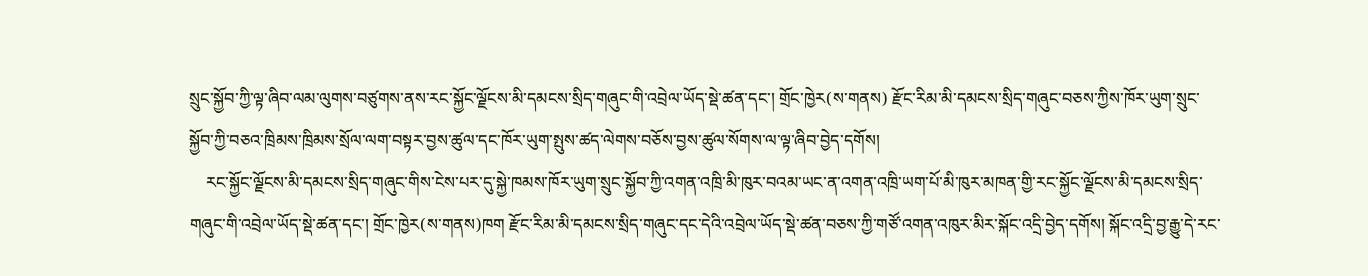སྲུང་སྐྱོབ་ཀྱི་ལྟ་ཞིབ་ལམ་ལུགས་བཙུགས་ནས་རང་སྐྱོང་ལྗོངས་མི་དམངས་སྲིད་གཞུང་གི་འབྲེལ་ཡོད་སྡེ་ཚན་དང་། གྲོང་ཁྱེར(ས་གནས) རྫོང་རིམ་མི་དམངས་སྲིད་གཞུང་བཅས་ཀྱིས་ཁོར་ཡུག་སྲུང་སྐྱོབ་ཀྱི་བཅའ་ཁྲིམས་ཁྲིམས་སྲོལ་ལག་བསྟར་བྱས་ཚུལ་དང་ཁོར་ཡུག་སྤུས་ཚད་ལེགས་བཅོས་བྱས་ཚུལ་སོགས་ལ་ལྟ་ཞིབ་བྱེད་དགོས།
    རང་སྐྱོང་ལྗོངས་མི་དམངས་སྲིད་གཞུང་གིས་ངེས་པར་དུ་སྐྱེ་ཁམས་ཁོར་ཡུག་སྲུང་སྐྱོབ་ཀྱི་འགན་འཁྲི་མི་ཁུར་བའམ་ཡང་ན་འགན་འཁྲི་ཡག་པོ་མི་ཁུར་མཁན་གྱི་རང་སྐྱོང་ལྗོངས་མི་དམངས་སྲིད་གཞུང་གི་འབྲེལ་ཡོད་སྡེ་ཚན་དང་། གྲོང་ཁྱེར(ས་གནས)ཁག རྫོང་རིམ་མི་དམངས་སྲིད་གཞུང་དང་དེའི་འབྲེལ་ཡོད་སྡེ་ཚན་བཅས་ཀྱི་གཙོ་འགན་འཁུར་མིར་སྐོང་འདྲི་བྱེད་དགོས། སྐོང་འདྲི་བྱ་རྒྱུ་དེ་རང་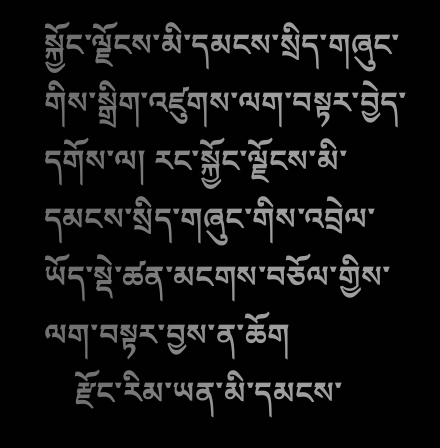སྐྱོང་ལྗོངས་མི་དམངས་སྲིད་གཞུང་གིས་སྒྲིག་འཛུགས་ལག་བསྟར་བྱེད་དགོས་ལ། རང་སྐྱོང་ལྗོངས་མི་དམངས་སྲིད་གཞུང་གིས་འབྲེལ་ཡོད་སྡེ་ཚན་མངགས་བཅོལ་གྱིས་ལག་བསྟར་བྱས་ན་ཆོག
    རྫོང་རིམ་ཡན་མི་དམངས་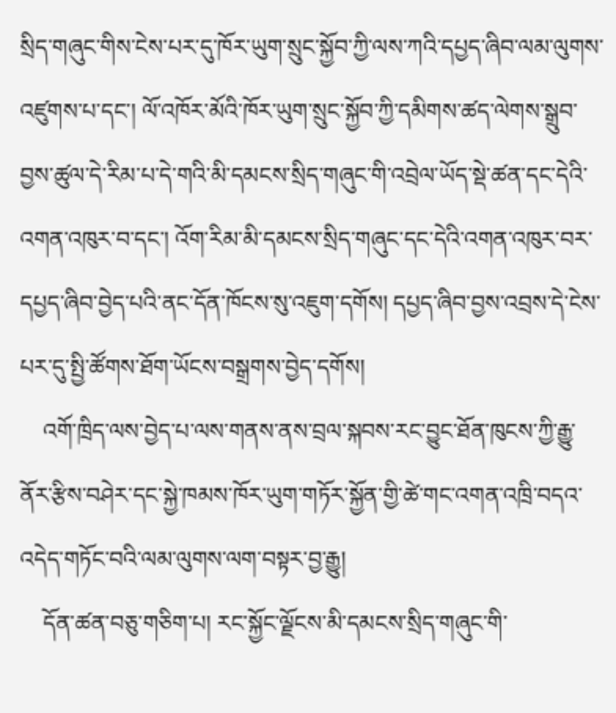སྲིད་གཞུང་གིས་ངེས་པར་དུ་ཁོར་ཡུག་སྲུང་སྐྱོབ་ཀྱི་ལས་ཀའི་དཔྱད་ཞིབ་ལམ་ལུགས་འཛུགས་པ་དང་། ལོ་འཁོར་མོའི་ཁོར་ཡུག་སྲུང་སྐྱོབ་ཀྱི་དམིགས་ཚད་ལེགས་སྒྲུབ་བྱས་ཚུལ་དེ་རིམ་པ་དེ་གའི་མི་དམངས་སྲིད་གཞུང་གི་འབྲེལ་ཡོད་སྡེ་ཚན་དང་དེའི་འགན་འཁུར་བ་དང་། འོག་རིམ་མི་དམངས་སྲིད་གཞུང་དང་དེའི་འགན་འཁུར་བར་དཔྱད་ཞིབ་བྱེད་པའི་ནང་དོན་ཁོངས་སུ་འཇུག་དགོས། དཔྱད་ཞིབ་བྱས་འབྲས་དེ་ངེས་པར་དུ་སྤྱི་ཚོགས་ཐོག་ཡོངས་བསྒྲགས་བྱེད་དགོས།
    འགོ་ཁྲིད་ལས་བྱེད་པ་ལས་གནས་ནས་བྲལ་སྐབས་རང་བྱུང་ཐོན་ཁུངས་ཀྱི་རྒྱུ་ནོར་རྩིས་བཤེར་དང་སྐྱེ་ཁམས་ཁོར་ཡུག་གཏོར་སྐྱོན་གྱི་ཚེ་གང་འགན་འཁྲི་བདའ་འདེད་གཏོང་བའི་ལམ་ལུགས་ལག་བསྟར་བྱ་རྒྱུ།
    དོན་ཚན་བཅུ་གཅིག་པ། རང་སྐྱོང་ལྗོངས་མི་དམངས་སྲིད་གཞུང་གི་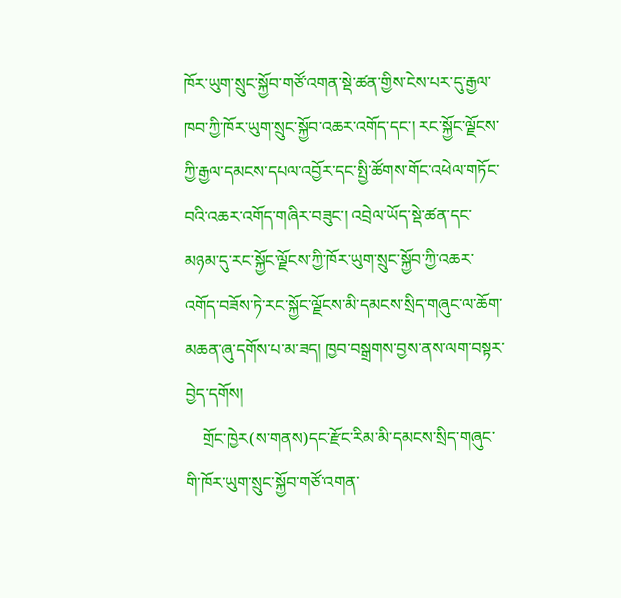ཁོར་ཡུག་སྲུང་སྐྱོབ་གཙོ་འགན་སྡེ་ཚན་གྱིས་ངེས་པར་དུ་རྒྱལ་ཁབ་ཀྱི་ཁོར་ཡུག་སྲུང་སྐྱོབ་འཆར་འགོད་དང་། རང་སྐྱོང་ལྗོངས་ཀྱི་རྒྱལ་དམངས་དཔལ་འབྱོར་དང་སྤྱི་ཚོགས་གོང་འཕེལ་གཏོང་བའི་འཆར་འགོད་གཞིར་བཟུང་། འབྲེལ་ཡོད་སྡེ་ཚན་དང་མཉམ་དུ་རང་སྐྱོང་ལྗོངས་ཀྱི་ཁོར་ཡུག་སྲུང་སྐྱོབ་ཀྱི་འཆར་འགོད་བཟོས་ཏེ་རང་སྐྱོང་ལྗོངས་མི་དམངས་སྲིད་གཞུང་ལ་ཆོག་མཆན་ཞུ་དགོས་པ་མ་ཟད། ཁྱབ་བསྒྲགས་བྱས་ནས་ལག་བསྟར་བྱེད་དགོས།
    གྲོང་ཁྱེར(ས་གནས)དང་རྫོང་རིམ་མི་དམངས་སྲིད་གཞུང་གི་ཁོར་ཡུག་སྲུང་སྐྱོབ་གཙོ་འགན་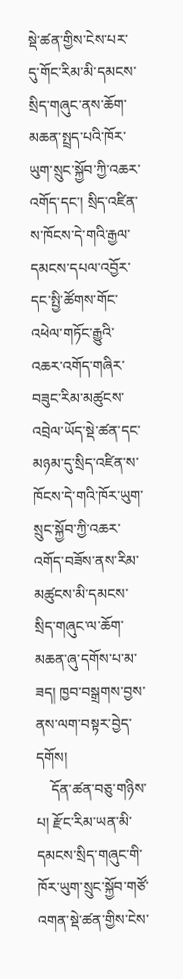སྡེ་ཚན་གྱིས་ངེས་པར་དུ་གོང་རིམ་མི་དམངས་སྲིད་གཞུང་ནས་ཆོག་མཆན་སྤྲད་པའི་ཁོར་ཡུག་སྲུང་སྐྱོབ་ཀྱི་འཆར་འགོད་དང་། སྲིད་འཛིན་ས་ཁོངས་དེ་གའི་རྒྱལ་དམངས་དཔལ་འབྱོར་དང་སྤྱི་ཚོགས་གོང་འཕེལ་གཏོང་རྒྱུའི་འཆར་འགོད་གཞིར་བཟུང་རིམ་མཚུངས་འབྲེལ་ཡོད་སྡེ་ཚན་དང་མཉམ་དུ་སྲིད་འཛིན་ས་ཁོངས་དེ་གའི་ཁོར་ཡུག་སྲུང་སྐྱོབ་ཀྱི་འཆར་འགོད་བཟོས་ནས་རིམ་མཚུངས་མི་དམངས་སྲིད་གཞུང་ལ་ཆོག་མཆན་ཞུ་དགོས་པ་མ་ཟད། ཁྱབ་བསྒྲགས་བྱས་ནས་ལག་བསྟར་བྱེད་དགོས།
    དོན་ཚན་བཅུ་གཉིས་པ། རྫོང་རིམ་ཡན་མི་དམངས་སྲིད་གཞུང་གི་ཁོར་ཡུག་སྲུང་སྐྱོབ་གཙོ་འགན་སྡེ་ཚན་གྱིས་ངེས་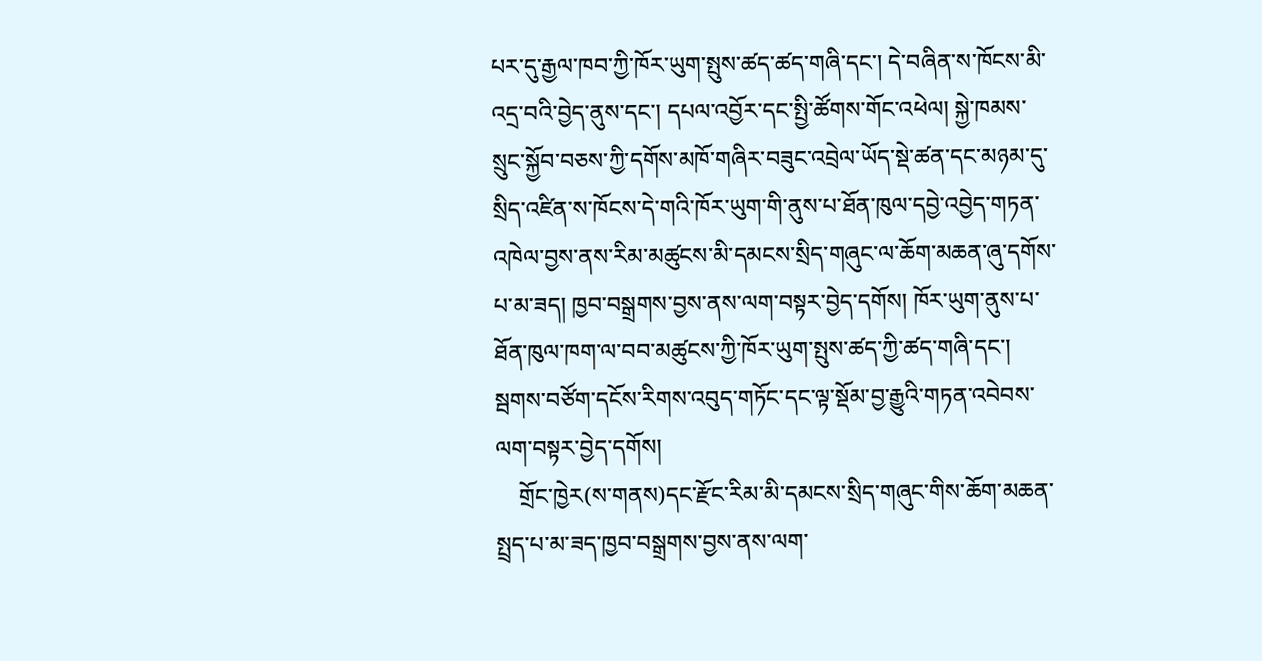པར་དུ་རྒྱལ་ཁབ་ཀྱི་ཁོར་ཡུག་སྤུས་ཚད་ཚད་གཞི་དང་། དེ་བཞིན་ས་ཁོངས་མི་འདྲ་བའི་བྱེད་ནུས་དང་། དཔལ་འབྱོར་དང་སྤྱི་ཚོགས་གོང་འཕེལ། སྐྱེ་ཁམས་སྲུང་སྐྱོབ་བཅས་ཀྱི་དགོས་མཁོ་གཞིར་བཟུང་འབྲེལ་ཡོད་སྡེ་ཚན་དང་མཉམ་དུ་སྲིད་འཛིན་ས་ཁོངས་དེ་གའི་ཁོར་ཡུག་གི་ནུས་པ་ཐོན་ཁུལ་དབྱེ་འབྱེད་གཏན་འཁེལ་བྱས་ནས་རིམ་མཚུངས་མི་དམངས་སྲིད་གཞུང་ལ་ཆོག་མཆན་ཞུ་དགོས་པ་མ་ཟད། ཁྱབ་བསྒྲགས་བྱས་ནས་ལག་བསྟར་བྱེད་དགོས། ཁོར་ཡུག་ནུས་པ་ཐོན་ཁུལ་ཁག་ལ་བབ་མཚུངས་ཀྱི་ཁོར་ཡུག་སྤུས་ཚད་ཀྱི་ཚད་གཞི་དང་། སྦགས་བཙོག་དངོས་རིགས་འབུད་གཏོང་དང་ལྟ་སྡོམ་བྱ་རྒྱུའི་གཏན་འབེབས་ལག་བསྟར་བྱེད་དགོས།
    གྲོང་ཁྱེར(ས་གནས)དང་རྫོང་རིམ་མི་དམངས་སྲིད་གཞུང་གིས་ཆོག་མཆན་སྤྲད་པ་མ་ཟད་ཁྱབ་བསྒྲགས་བྱས་ནས་ལག་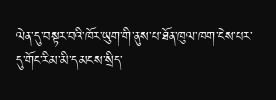ལེན་དུ་བསྟར་བའི་ཁོར་ཡུག་གི་ནུས་པ་ཐོན་ཁུལ་ཁག་ངེས་པར་དུ་གོང་རིམ་མི་དམངས་སྲིད་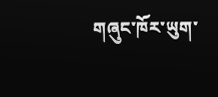གཞུང་ཁོར་ཡུག་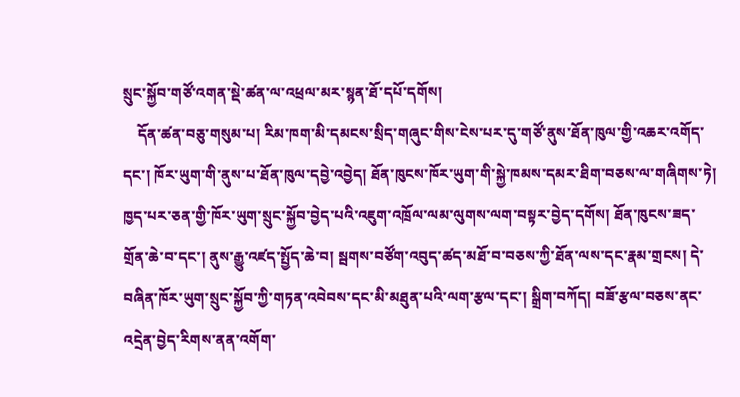སྲུང་སྐྱོབ་གཙོ་འགན་སྡེ་ཚན་ལ་འཕྲལ་མར་སྙན་ཐོ་དཔོ་དགོས།
    དོན་ཚན་བཅུ་གསུམ་པ། རིམ་ཁག་མི་དམངས་སྲིད་གཞུང་གིས་ངེས་པར་དུ་གཙོ་ནུས་ཐོན་ཁུལ་གྱི་འཆར་འགོད་དང་། ཁོར་ཡུག་གི་ནུས་པ་ཐོན་ཁུལ་དབྱེ་འབྱེད། ཐོན་ཁུངས་ཁོར་ཡུག་གི་སྐྱེ་ཁམས་དམར་ཐིག་བཅས་ལ་གཞིགས་ཏེ། ཁྱད་པར་ཅན་གྱི་ཁོར་ཡུག་སྲུང་སྐྱོབ་བྱེད་པའི་འཇུག་འཁྲོལ་ལམ་ལུགས་ལག་བསྟར་བྱེད་དགོས། ཐོན་ཁུངས་ཟད་གྲོན་ཆེ་བ་དང་། ནུས་རྒྱུ་འཛད་སྤྱོད་ཆེ་བ། སྦགས་བཙོག་འབུད་ཚད་མཐོ་བ་བཅས་ཀྱི་ཐོན་ལས་དང་རྣམ་གྲངས། དེ་བཞིན་ཁོར་ཡུག་སྲུང་སྐྱོབ་ཀྱི་གཏན་འབེབས་དང་མི་མཐུན་པའི་ལག་རྩལ་དང་། སྒྲིག་བཀོད། བཟོ་རྩལ་བཅས་ནང་འདྲེན་བྱེད་རིགས་ནན་འགོག་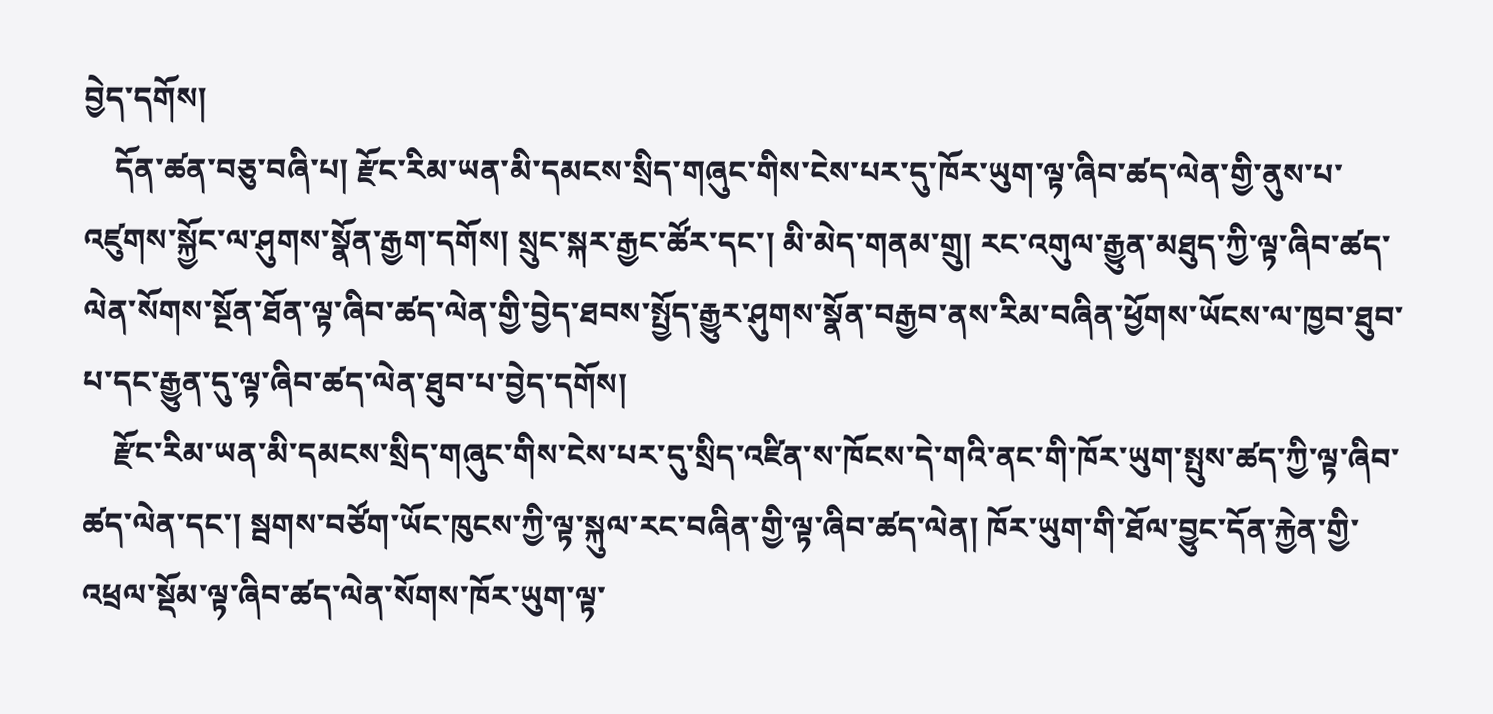བྱེད་དགོས།
    དོན་ཚན་བཅུ་བཞི་པ། རྫོང་རིམ་ཡན་མི་དམངས་སྲིད་གཞུང་གིས་ངེས་པར་དུ་ཁོར་ཡུག་ལྟ་ཞིབ་ཚད་ལེན་གྱི་ནུས་པ་འཛུགས་སྐྱོང་ལ་ཤུགས་སྣོན་རྒྱག་དགོས། སྲུང་སྐར་རྒྱང་ཚོར་དང་། མི་མེད་གནམ་གྲུ། རང་འགུལ་རྒྱུན་མཐུད་ཀྱི་ལྟ་ཞིབ་ཚད་ལེན་སོགས་སྔོན་ཐོན་ལྟ་ཞིབ་ཚད་ལེན་གྱི་བྱེད་ཐབས་སྤྱོད་རྒྱུར་ཤུགས་སྣོན་བརྒྱབ་ནས་རིམ་བཞིན་ཕྱོགས་ཡོངས་ལ་ཁྱབ་ཐུབ་པ་དང་རྒྱུན་དུ་ལྟ་ཞིབ་ཚད་ལེན་ཐུབ་པ་བྱེད་དགོས།
    རྫོང་རིམ་ཡན་མི་དམངས་སྲིད་གཞུང་གིས་ངེས་པར་དུ་སྲིད་འཛིན་ས་ཁོངས་དེ་གའི་ནང་གི་ཁོར་ཡུག་སྤུས་ཚད་ཀྱི་ལྟ་ཞིབ་ཚད་ལེན་དང་། སྦགས་བཙོག་ཡོང་ཁུངས་ཀྱི་ལྟ་སྐུལ་རང་བཞིན་གྱི་ལྟ་ཞིབ་ཚད་ལེན། ཁོར་ཡུག་གི་ཐོལ་བྱུང་དོན་རྐྱེན་གྱི་འཕྲལ་སྡོམ་ལྟ་ཞིབ་ཚད་ལེན་སོགས་ཁོར་ཡུག་ལྟ་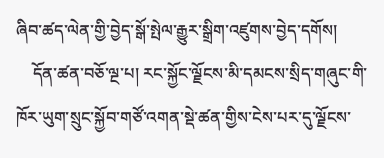ཞིབ་ཚད་ལེན་གྱི་བྱེད་སྒོ་སྤེལ་རྒྱུར་སྒྲིག་འཛུགས་བྱེད་དགོས།
    དོན་ཚན་བཅོ་ལྔ་པ། རང་སྐྱོང་ལྗོངས་མི་དམངས་སྲིད་གཞུང་གི་ཁོར་ཡུག་སྲུང་སྐྱོབ་གཙོ་འགན་སྡེ་ཚན་གྱིས་ངེས་པར་དུ་ལྗོངས་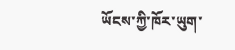ཡོངས་ཀྱི་ཁོར་ཡུག་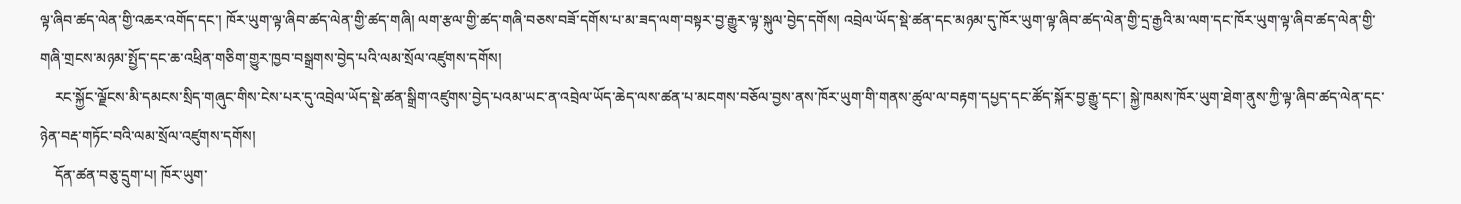ལྟ་ཞིབ་ཚད་ལེན་གྱི་འཆར་འགོད་དང་། ཁོར་ཡུག་ལྟ་ཞིབ་ཚད་ལེན་གྱི་ཚད་གཞི། ལག་རྩལ་གྱི་ཚད་གཞི་བཅས་བཟོ་དགོས་པ་མ་ཟད་ལག་བསྟར་བྱ་རྒྱུར་ལྟ་སྐུལ་བྱེད་དགོས། འབྲེལ་ཡོད་སྡེ་ཚན་དང་མཉམ་དུ་ཁོར་ཡུག་ལྟ་ཞིབ་ཚད་ལེན་གྱི་དྲ་རྒྱའི་མ་ལག་དང་ཁོར་ཡུག་ལྟ་ཞིབ་ཚད་ལེན་གྱི་གཞི་གྲངས་མཉམ་སྤྱོད་དང་ཆ་འཕྲིན་གཅིག་གྱུར་ཁྱབ་བསྒྲགས་བྱེད་པའི་ལམ་སྲོལ་འཛུགས་དགོས།
    རང་སྐྱོང་ལྗོངས་མི་དམངས་སྲིད་གཞུང་གིས་ངེས་པར་དུ་འབྲེལ་ཡོད་སྡེ་ཚན་སྒྲིག་འཛུགས་བྱེད་པའམ་ཡང་ན་འབྲེལ་ཡོད་ཆེད་ལས་ཚན་པ་མངགས་བཅོལ་བྱས་ནས་ཁོར་ཡུག་གི་གནས་ཚུལ་ལ་བརྟག་དཔྱད་དང་ཚོད་སྐོར་བྱ་རྒྱུ་དང་། སྐྱེ་ཁམས་ཁོར་ཡུག་ཐེག་ནུས་ཀྱི་ལྟ་ཞིབ་ཚད་ལེན་དང་ཉེན་བརྡ་གཏོང་བའི་ལམ་སྲོལ་འཛུགས་དགོས།
    དོན་ཚན་བཅུ་དྲུག་པ། ཁོར་ཡུག་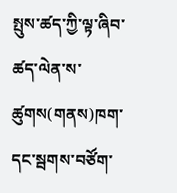སྤུས་ཚད་ཀྱི་ལྟ་ཞིབ་ཚད་ལེན་ས་ཚུགས(གནས)ཁག་དང་སྦགས་བཙོག་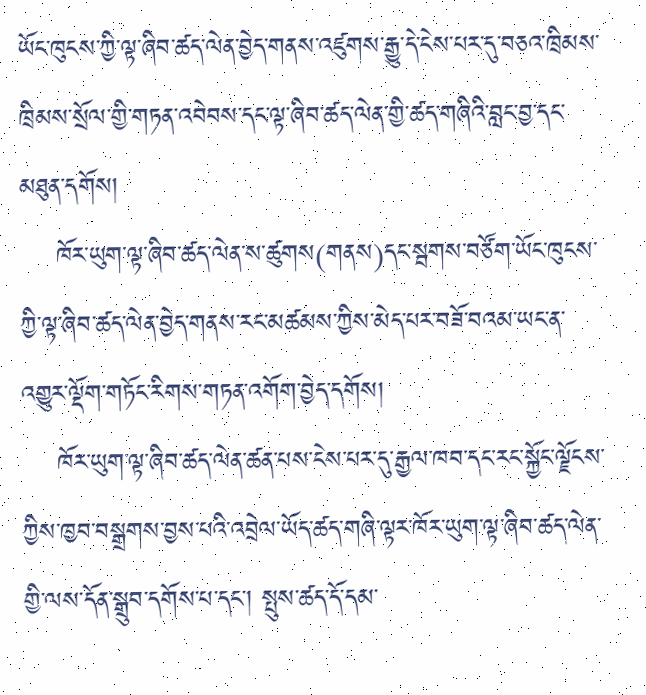ཡོང་ཁུངས་ཀྱི་ལྟ་ཞིབ་ཚད་ལེན་བྱེད་གནས་འཛུགས་རྒྱུ་དེ་ངེས་པར་དུ་བཅའ་ཁྲིམས་ཁྲིམས་སྲོལ་གྱི་གཏན་འབེབས་དང་ལྟ་ཞིབ་ཚད་ལེན་གྱི་ཚད་གཞིའི་བླང་བྱ་དང་མཐུན་དགོས།
    ཁོར་ཡུག་ལྟ་ཞིབ་ཚད་ལེན་ས་ཚུགས(གནས)དང་སྦགས་བཙོག་ཡོང་ཁུངས་ཀྱི་ལྟ་ཞིབ་ཚད་ལེན་བྱེད་གནས་རང་མཚམས་ཀྱིས་མེད་པར་བཟོ་བའམ་ཡང་ན་འགྱུར་ལྡོག་གཏོང་རིགས་གཏན་འགོག་བྱེད་དགོས།
    ཁོར་ཡུག་ལྟ་ཞིབ་ཚད་ལེན་ཚན་པས་ངེས་པར་དུ་རྒྱལ་ཁབ་དང་རང་སྐྱོང་ལྗོངས་ཀྱིས་ཁྱབ་བསྒྲགས་བྱས་པའི་འབྲེལ་ཡོད་ཚད་གཞི་ལྟར་ཁོར་ཡུག་ལྟ་ཞིབ་ཚད་ལེན་གྱི་ལས་དོན་སྒྲུབ་དགོས་པ་དང་། སྤུས་ཚད་དོ་དམ་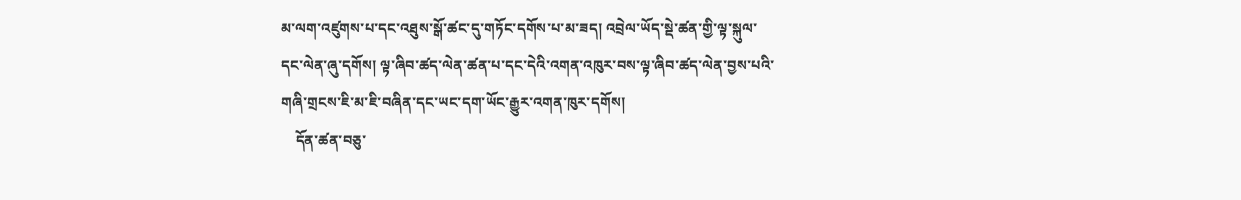མ་ལག་འཛུགས་པ་དང་འཐུས་སྒོ་ཚང་དུ་གཏོང་དགོས་པ་མ་ཟད། འབྲེལ་ཡོད་སྡེ་ཚན་གྱི་ལྟ་སྐུལ་དང་ལེན་ཞུ་དགོས། ལྟ་ཞིབ་ཚད་ལེན་ཚན་པ་དང་དེའི་འགན་འཁུར་བས་ལྟ་ཞིབ་ཚད་ལེན་བྱས་པའི་གཞི་གྲངས་ཇི་མ་ཇི་བཞིན་དང་ཡང་དག་ཡོང་རྒྱུར་འགན་ཁུར་དགོས།
    དོན་ཚན་བཅུ་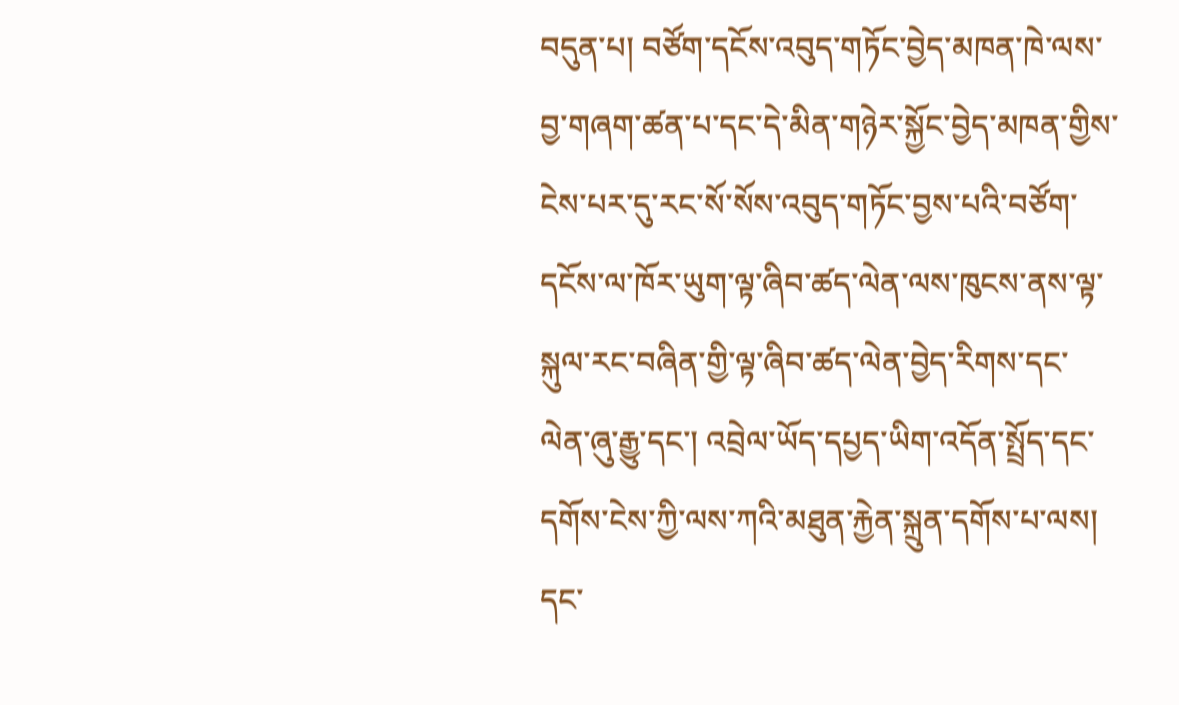བདུན་པ། བཙོག་དངོས་འབུད་གཏོང་བྱེད་མཁན་ཁེ་ལས་བྱ་གཞག་ཚན་པ་དང་དེ་མིན་གཉེར་སྐྱོང་བྱེད་མཁན་གྱིས་ངེས་པར་དུ་རང་སོ་སོས་འབུད་གཏོང་བྱས་པའི་བཙོག་དངོས་ལ་ཁོར་ཡུག་ལྟ་ཞིབ་ཚད་ལེན་ལས་ཁུངས་ནས་ལྟ་སྐུལ་རང་བཞིན་གྱི་ལྟ་ཞིབ་ཚད་ལེན་བྱེད་རིགས་དང་ལེན་ཞུ་རྒྱུ་དང་། འབྲེལ་ཡོད་དཔྱད་ཡིག་འདོན་སྤྲོད་དང་དགོས་ངེས་ཀྱི་ལས་ཀའི་མཐུན་རྐྱེན་སྐྲུན་དགོས་པ་ལས། དང་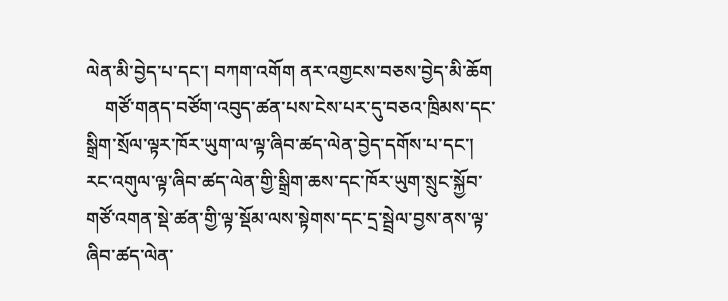ལེན་མི་བྱེད་པ་དང་། བཀག་འགོག ནར་འགྱངས་བཅས་བྱེད་མི་ཆོག
    གཙོ་གནད་བཙོག་འབུད་ཚན་པས་ངེས་པར་དུ་བཅའ་ཁྲིམས་དང་སྒྲིག་སྲོལ་ལྟར་ཁོར་ཡུག་ལ་ལྟ་ཞིབ་ཚད་ལེན་བྱེད་དགོས་པ་དང་། རང་འགུལ་ལྟ་ཞིབ་ཚད་ལེན་གྱི་སྒྲིག་ཆས་དང་ཁོར་ཡུག་སྲུང་སྐྱོབ་གཙོ་འགན་སྡེ་ཚན་གྱི་ལྟ་སྡོམ་ལས་སྟེགས་དང་དྲ་སྦྲེལ་བྱས་ནས་ལྟ་ཞིབ་ཚད་ལེན་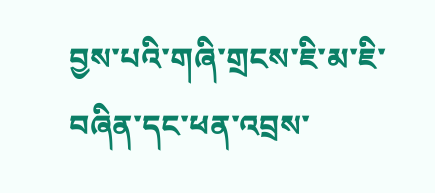བྱས་པའི་གཞི་གྲངས་ཇི་མ་ཇི་བཞིན་དང་ཕན་འབྲས་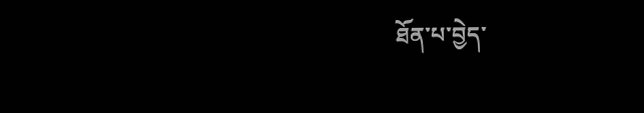ཐོན་པ་བྱེད་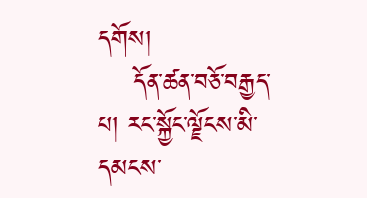དགོས།
    དོན་ཚན་བཅོ་བརྒྱད་པ། རང་སྐྱོང་ལྗོངས་མི་དམངས་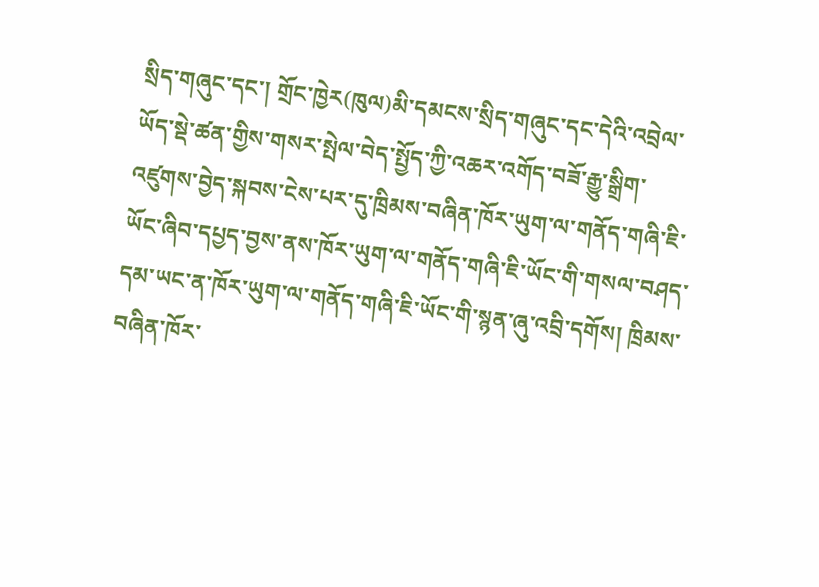སྲིད་གཞུང་དང་། གྲོང་ཁྱེར(ཁུལ)མི་དམངས་སྲིད་གཞུང་དང་དེའི་འབྲེལ་ཡོད་སྡེ་ཚན་གྱིས་གསར་སྤེལ་བེད་སྤྱོད་ཀྱི་འཆར་འགོད་བཟོ་རྒྱུ་སྒྲིག་འཛུགས་བྱེད་སྐབས་ངེས་པར་དུ་ཁྲིམས་བཞིན་ཁོར་ཡུག་ལ་གནོད་གཞི་ཇི་ཡོང་ཞིབ་དཔྱད་བྱས་ནས་ཁོར་ཡུག་ལ་གནོད་གཞི་ཇི་ཡོང་གི་གསལ་བཤད་དམ་ཡང་ན་ཁོར་ཡུག་ལ་གནོད་གཞི་ཇི་ཡོང་གི་སྙན་ཞུ་འབྲི་དགོས། ཁྲིམས་བཞིན་ཁོར་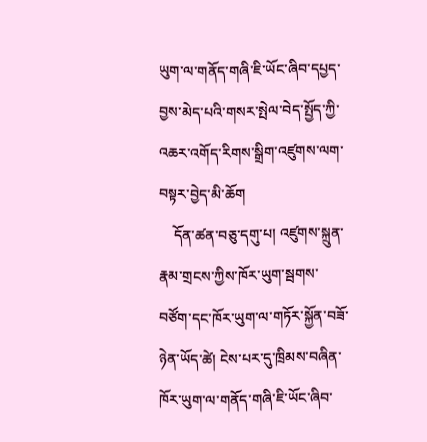ཡུག་ལ་གནོད་གཞི་ཇི་ཡོང་ཞིབ་དཔྱད་བྱས་མེད་པའི་གསར་སྤེལ་བེད་སྤྱོད་ཀྱི་འཆར་འགོད་རིགས་སྒྲིག་འཛུགས་ལག་བསྟར་བྱེད་མི་ཆོག
    དོན་ཚན་བཅུ་དགུ་པ། འཛུགས་སྐྲུན་རྣམ་གྲངས་ཀྱིས་ཁོར་ཡུག་སྦགས་བཙོག་དང་ཁོར་ཡུག་ལ་གཏོར་སྐྱོན་བཟོ་ཉེན་ཡོད་ཚེ། ངེས་པར་དུ་ཁྲིམས་བཞིན་ཁོར་ཡུག་ལ་གནོད་གཞི་ཇི་ཡོང་ཞིབ་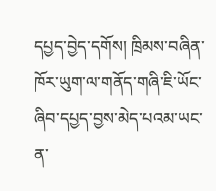དཔྱད་བྱེད་དགོས། ཁྲིམས་བཞིན་ཁོར་ཡུག་ལ་གནོད་གཞི་ཇི་ཡོང་ཞིབ་དཔྱད་བྱས་མེད་པའམ་ཡང་ན་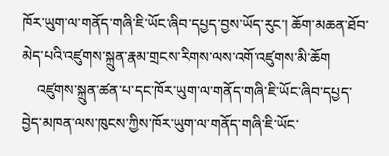ཁོར་ཡུག་ལ་གནོད་གཞི་ཇི་ཡོང་ཞིབ་དཔྱད་བྱས་ཡོད་རུང་། ཆོག་མཆན་ཐོབ་མེད་པའི་འཛུགས་སྐྲུན་རྣམ་གྲངས་རིགས་ལས་འགོ་འཛུགས་མི་ཆོག
    འཛུགས་སྐྲུན་ཚན་པ་དང་ཁོར་ཡུག་ལ་གནོད་གཞི་ཇི་ཡོང་ཞིབ་དཔྱད་བྱེད་མཁན་ལས་ཁུངས་ཀྱིས་ཁོར་ཡུག་ལ་གནོད་གཞི་ཇི་ཡོང་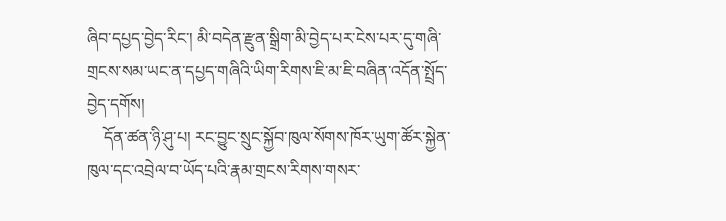ཞིབ་དཔྱད་བྱེད་རིང་། མི་བདེན་རྫུན་སྒྲིག་མི་བྱེད་པར་ངེས་པར་དུ་གཞི་གྲངས་སམ་ཡང་ན་དཔྱད་གཞིའི་ཡིག་རིགས་ཇི་མ་ཇི་བཞིན་འདོན་སྤྲོད་བྱེད་དགོས།
    དོན་ཚན་ཉི་ཤུ་པ། རང་བྱུང་སྲུང་སྐྱོབ་ཁུལ་སོགས་ཁོར་ཡུག་ཚོར་སྐྱེན་ཁུལ་དང་འབྲེལ་བ་ཡོད་པའི་རྣམ་གྲངས་རིགས་གསར་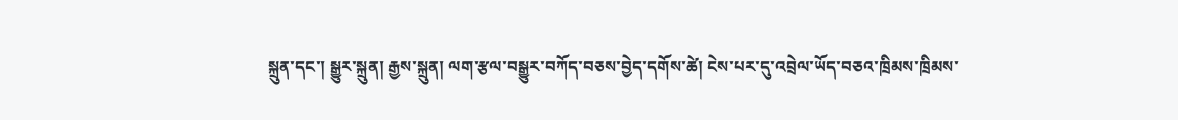སྐྲུན་དང་། སྒྱུར་སྐྲུན། རྒྱས་སྐྲུན། ལག་རྩལ་བསྒྱུར་བཀོད་བཅས་བྱེད་དགོས་ཚེ། ངེས་པར་དུ་འབྲེལ་ཡོད་བཅའ་ཁྲིམས་ཁྲིམས་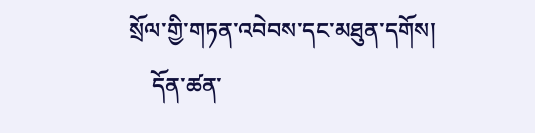སྲོལ་གྱི་གཏན་འབེབས་དང་མཐུན་དགོས།
    དོན་ཚན་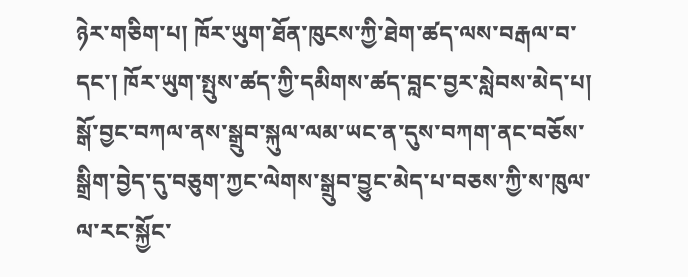ཉེར་གཅིག་པ། ཁོར་ཡུག་ཐོན་ཁུངས་ཀྱི་ཐེག་ཚད་ལས་བརྒལ་བ་དང་། ཁོར་ཡུག་སྤུས་ཚད་ཀྱི་དམིགས་ཚད་བླང་བྱར་སླེབས་མེད་པ། སྒོ་བྱང་བཀལ་ནས་སྒྲུབ་སྐུལ་ལམ་ཡང་ན་དུས་བཀག་ནང་བཅོས་སྒྲིག་བྱེད་དུ་བཅུག་ཀྱང་ལེགས་སྒྲུབ་བྱུང་མེད་པ་བཅས་ཀྱི་ས་ཁུལ་ལ་རང་སྐྱོང་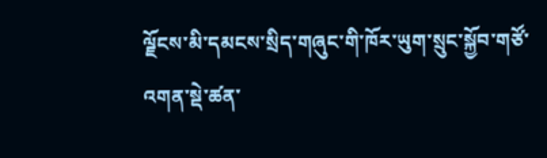ལྗོངས་མི་དམངས་སྲིད་གཞུང་གི་ཁོར་ཡུག་སྲུང་སྐྱོབ་གཙོ་འགན་སྡེ་ཚན་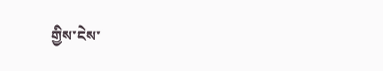གྱིས་ངེས་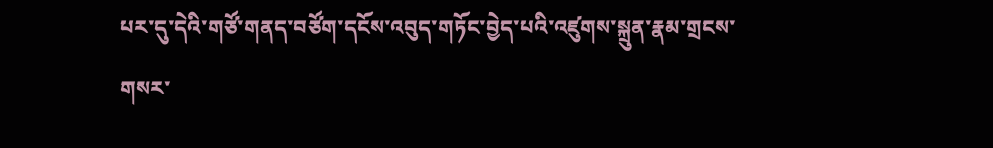པར་དུ་དེའི་གཙོ་གནད་བཙོག་དངོས་འབུད་གཏོང་བྱེད་པའི་འཛུགས་སྐྲུན་རྣམ་གྲངས་གསར་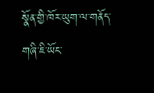སྣོན་གྱི་ཁོར་ཡུག་ལ་གནོད་གཞི་ཇི་ཡོང་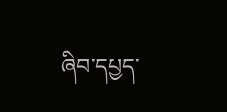ཞིབ་དཔྱད་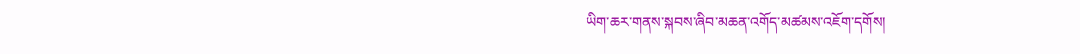ཡིག་ཆར་གནས་སྐབས་ཞིབ་མཆན་འགོད་མཚམས་འཇོག་དགོས།